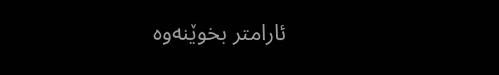ئارامتر بخوێنەوە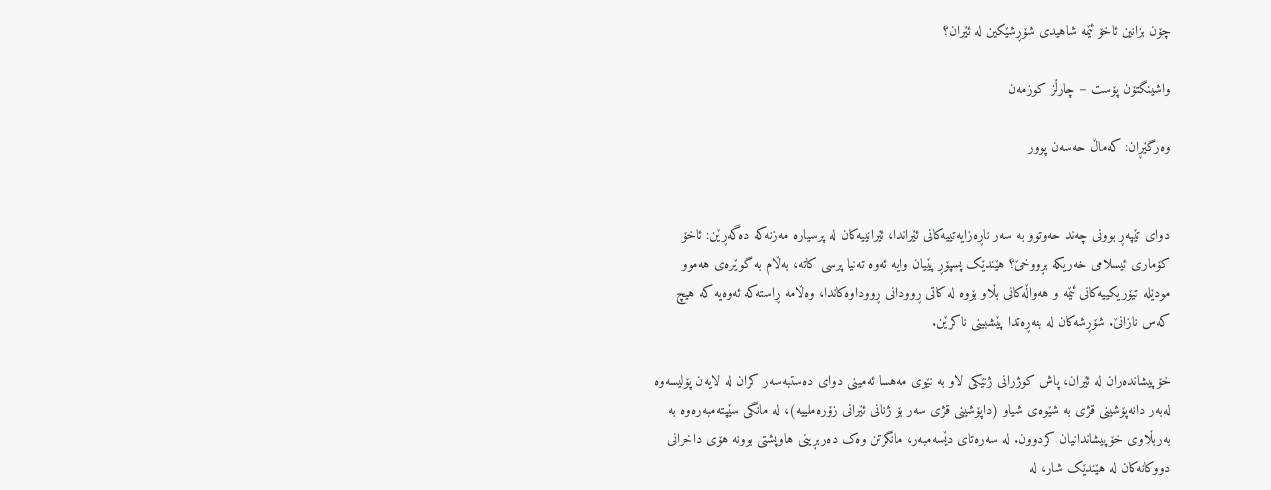چۆن بزانین ئاخۆ ئێمە شاهیدی شۆڕشێکین لە ئێران؟

واشینگتۆن پۆست – چارڵز کوزمەن

وەرگێڕان: کەماڵ حەسەن پوور


دوای تێپەڕ بوونی چەند حەوتوو بە سەر ناڕەزایەتییەکانی ئێراندا، ئێرانییەکان لە پرسیارە مەزنەکە دەگەڕێن: ئاخۆ کۆماری ئیسلامی خەریکە بڕووخێ؟ هێندێک پسپۆڕ پێیان وایە ئەوە تەنیا پرسی کاتە، بەڵام بە گوێرەی هەموو مودێلە تیۆریکییەکانی ئێمە و هەواڵەکانی بڵاو بۆوە لە کاتی ڕوودانی ڕووداوەکاندا، وەڵامە ڕاستەکە ئەوەیە کە هیچ کەس نازانێ. شۆڕشەکان لە بنەڕەتدا پێشبینی ناکرێن.

خۆپیشاندەران لە ئێران، پاش کوژرانی ژنێکی لاو بە نێوی مەهسا ئەمینی دوای دەستبەسەر کران لە لایەن پۆلیسەوە لەبەر دانەپۆشینی قژی بە شێوەی شیاو (داپۆشینی قژی سەر بۆ ژنانی ئێرانی زۆرەملییە)، لە مانگی سێپتەمبەرەوە بە بەربڵاوی خۆپیشاندانیان کردوون. لە سەرەتای دێسەمبەر، مانگرتن وەک دەربڕینی هاوپشتی بوونە هۆی داخرانی دووکانەکان لە هێندێک شار، لە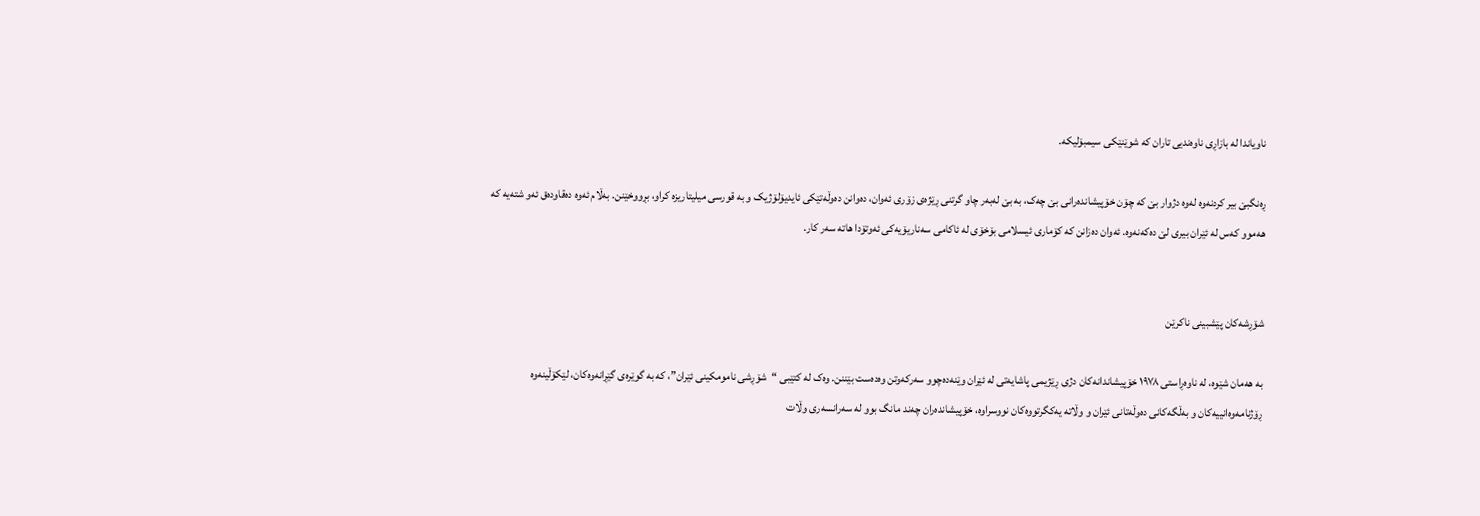ناویاندا لە بازاڕی ناوەندیی تاران کە شوێنێکی سیمبۆلیکە.

ڕەنگبێ بیر کردنەوە لەوە دژوار بێ کە چۆن خۆپیشاندەرانی بێ چەک، بە بێ لەبەر چاو گرتنی ڕێژەی زۆری ئەوان، دەوانن دەوڵەتێکی ئایدیۆلۆژیک و بە قورسی میلیتاریزە کراو، بڕووخێنن. بەڵام ئەوە دەقاودەق ئەو شتەیە کە هەموو کەس لە ئێران بیری لێ دەکەنەوە. ئەوان دەزانن کە کۆماری ئیسلامی بۆخۆی لە ئاکامی سەناریۆیەکی ئەوتۆدا هاتە سەر کار.


شۆڕشەکان پێشبینی ناکرێن

بە هەمان شێوە، لە ناوەڕاستی ١٩٧٨ خۆپیشاندانەکان دژی ڕێژیمی پاشایەتی لە ئێران وێنەدەچوو سەرکەوتن وەدەست بێننن. وەک لە کتێبی “شۆڕشی نامومکینی ئێران”، کە بە گوێرەی گێڕانەوەکان، لێکۆڵینەوە ڕۆژنامەوەانییەکان و بەڵگەکانی دەوڵەتانی ئێران و وڵاتە یەکگرتووەکان نووسراوە، خۆپیشاندەران چەند مانگ بوو لە سەرانسەری وڵات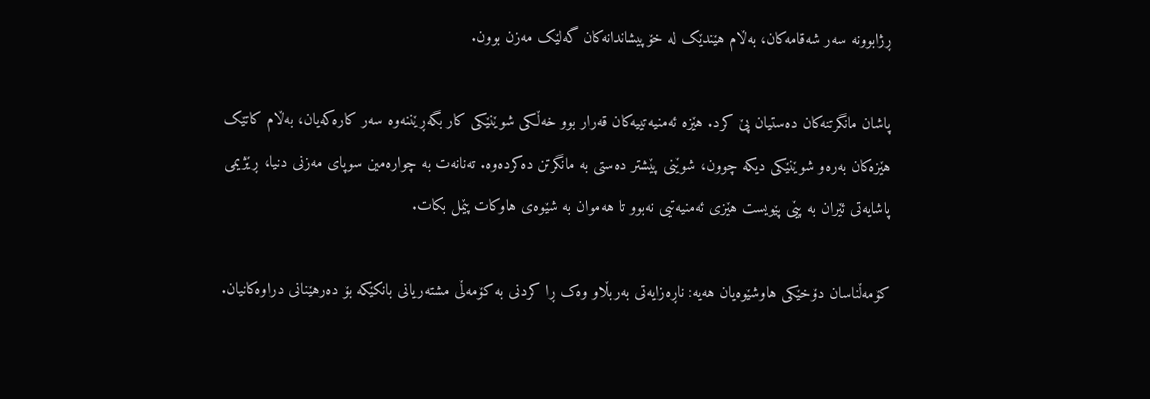ڕژابوونە سەر شەقامەکان، بەڵام هێندێک لە خۆپیشاندانەکان گەلێک مەزن بوون.

پاشان مانگرتنەکان دەستیان پێ کرد. هێزە ئەمنیەتییەکان قەرار بوو خەڵکی شوێنێکی کار بگەڕێننەوە سەر کارەکەیان، بەڵام کاتێک هێزەکان بەرەو شوێنێکی دیکە چوون، شوێنی پێشتر دەستی بە مانگرتن دەکردەوە. تەنانەت بە چوارەمین سوپای مەزنی دنیا، ڕێژیمی پاشایەتی ئێران بە پێی پێویست هێزی ئەمنیەتیی نەبوو تا هەموان بە شێوەی هاوکات پێمل بکات.

کۆمەڵناسان دۆخێکی هاوشێوەیان هەیە: ناڕەزایەتی بەربڵاو وەک ڕا کردنی بە کۆمەڵی مشتەریانی بانکێکە بۆ دەرهێنانی دراوەکانیان.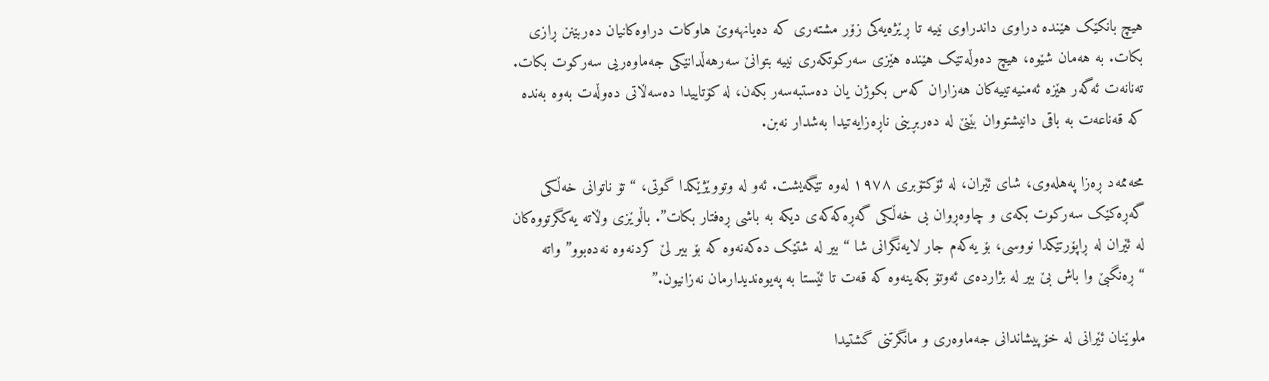هیچ بانکێک هێندە دراوی داندراوی نییە تا ڕێژەیەکی زۆر مشتەری کە دەیانهەوێ هاوکات دراوەکانیان دەربێنن ڕازی بکات. بە هەمان شێوە، هیچ دەوڵەتێک هێندە هێزی سەرکوتکەری نییە بتوانێ سەرهەڵدانێکی جەماوەریی سەرکوت بکات. تەنانەت ئەگەر هێزە ئەمنیەتییەکان هەزاران کەس بکوژن یان دەستبەسەر بکەن، لە کۆتاییدا دەسەڵاتی دەوڵەت بەوە بەندە کە قەناعەت بە باقی دانیشتووان بێنێ لە دەربڕینی ناڕەزایەتیدا بەشدار نەبن.

محەممەد ڕەزا پەهلەوی، شای ئێران، لە ئۆکتۆبری ١٩٧٨ لەوە تێگەیشت. ئەو لە وتووێژێکدا گوتی، “تۆ ناتوانی خەڵکی گەڕەکێک سەرکوت بکەی و چاوەڕوان بی خەڵکی گەڕەکەکەی دیکە بە باشی ڕەفتار بکات”. باڵوێزی وڵاتە یەکگرتووەکان لە ئێران لە ڕاپۆرتێکدا نووسی، بۆ یەکەم جار لایەنگرانی شا “بیر لە شتێک دەکەنەوە کە بۆ بیر لێ کردنەوە نەدەبوو” واتە “ڕەنگبێ وا باش بێ بیر لە بژاردەی ئەوتۆ بکەینەوە کە قەت تا ئێستا بە پەیوەندیدارمان نەزانیون.”

ملوێنان ئێرانی لە خۆپیشاندانی جەماوەری و مانگرتنی گشتیدا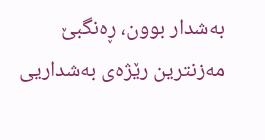بەشدار بوون، ڕەنگبێ مەزنترین رێژەی بەشداریی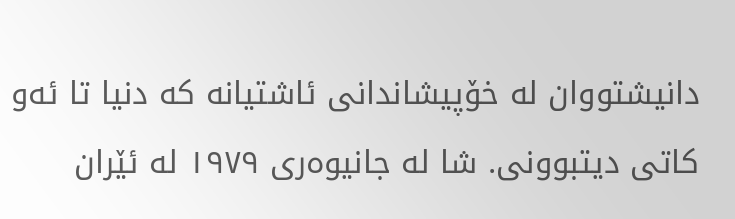دانیشتووان لە خۆپیشاندانی ئاشتیانە کە دنیا تا ئەو کاتی دیتبوونی. شا لە جانیوەری ١٩٧٩ لە ئێران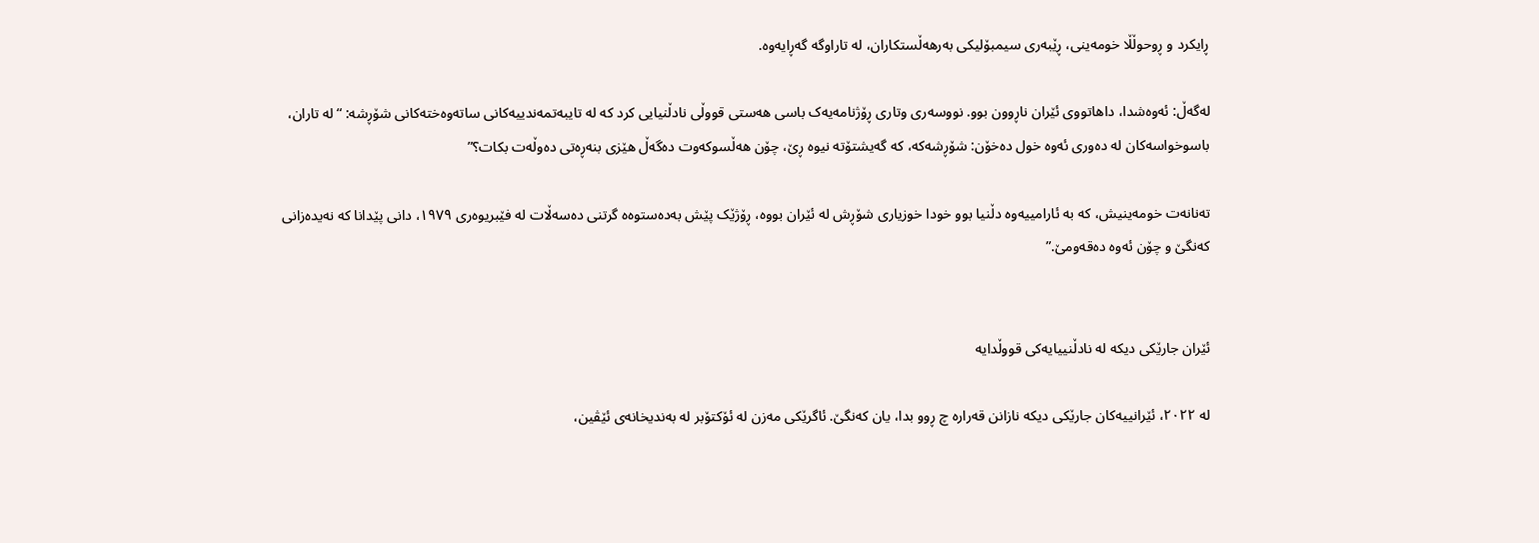ڕایکرد و ڕوحوڵڵا خومەینی، ڕێبەری سیمبۆلیکی بەرهەڵستکاران، لە تاراوگە گەڕایەوە.

لەگەڵ: ئەوەشدا، داهاتووی ئێران ناڕوون بوو. نووسەری وتاری ڕۆژنامەیەک باسی هەستی قووڵی نادڵنیایی کرد کە لە تایبەتمەندییەکانی ساتەوەختەکانی شۆڕشە: “لە تاران، باسوخواسەکان لە دەوری ئەوە خول دەخۆن: شۆڕشەکە، کە گەیشتۆتە نیوە ڕێ، چۆن هەڵسوکەوت دەگەڵ ‌هێزی بنەڕەتی دەوڵەت بکات؟”

تەنانەت خومەینیش، کە بە ئارامییەوە دڵنیا بوو خودا خوزیاری شۆڕش لە ئێران بووە، ڕۆژێک پێش بەدەستوەە گرتنی دەسەڵات لە فێبریوەری ١٩٧٩، دانی پێدانا کە نەیدەزانی کەنگێ و چۆن ئەوە دەقەومێ.”


ئێران جارێکی دیکە لە نادڵنییایەکی قووڵدایە

لە ٢٠٢٢، ئێرانییەکان جارێکی دیکە نازانن قەرارە چ ڕوو بدا، یان کەنگێ. ئاگرێکی مەزن لە ئۆکتۆبر لە بەندیخانەی ئێڤین،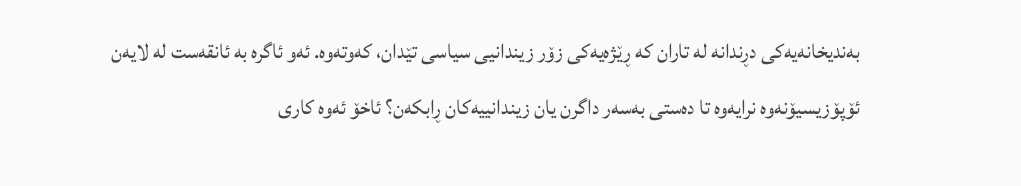بەندیخانەیەکی دڕندانە لە تاران کە ڕێژەیەکی زۆر زیندانیی سیاسی تێدان، کەوتەوە. ئەو ئاگرە بە ئانقەست لە لایەن ئۆپۆزیسیۆنەوە نرایەوە تا دەستی بەسەر داگرن یان زیندانییەکان ڕابکەن؟ ئاخۆ ئەوە کاری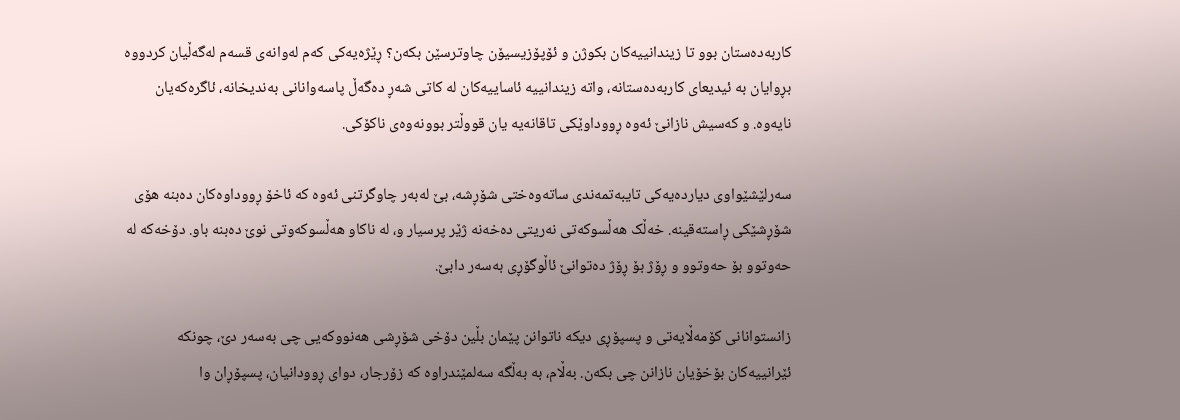کاربەدەستان بوو تا زیندانییەکان بکوژن و ئۆپۆزیسیۆن چاوترسێن بکەن؟ ڕێژەیەکی کەم لەوانەی قسەم لەگەڵیان کردووە بڕوایان بە ئیدیعای کاربەدەستانە، واتە زیندانییە ئاساییەکان لە کاتی شەڕ دەگەڵ پاسەوانانی بەندیخانە، ئاگرەکەیان نایەوە. و کەسیش نازانێ ئەوە ڕووداوێکی تاقانەیە یان قووڵتر بوونەوەی ناکۆکی.

سەرلێشێواوی دیاردەیەکی تایبەتمەندی ساتەوەختی شۆڕشە، بێ لەبەر چاوگرتنی ئەوە کە ئاخۆ ڕووداوەکان دەبنە هۆی شۆڕشێکی ڕاستەقینە. خەڵک هەڵسوکەتی نەریتی دەخەنە ژێر پرسیار و، لە ناکاو هەڵسوکەوتی نوێ دەبنە باو. دۆخەکە لە حەوتوو بۆ حەوتوو و ڕۆژ بۆ ڕۆژ دەتوانێ ئاڵوگۆڕی بەسەر دابێ.

زانستوانانی کۆمەڵایەتی و پسپۆڕی دیکە ناتوانن پێمان بڵین دۆخی شۆڕشی هەنووکەیی چی بەسەر دێ، چونکە ئێرانییەکان بۆخۆیان نازانن چی بکەن. بەڵام، بە بەڵگە سەلمێندراوە کە زۆرجار، دوای ڕوودانیان، پسپۆڕان وا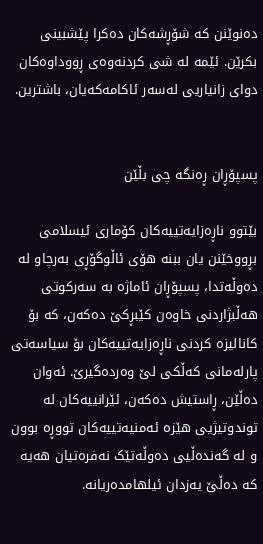دەنوێنن کە شۆڕشەکان دەکرا پێشبینی بکرێن. ئێمە لە شی کردنەوەی ڕووداوەکان دوای زانیاریی لەسەر ئاکامەکەیان، باشترین.


پسپۆڕان ڕەنگە چی بڵێن

بێتوو ناڕەزایەتییەکان کۆماری ئیسلامی بڕووخێنن یان ببنە هۆی ئاڵوگۆڕی بەرچاو لە دەوڵەتدا، پسپۆڕان ئاماژە بە سەرکوتی هەڵبژاردنی خاوەن کێبڕکێ دەکەن، کە بۆ کانالیزە کردنی ناڕەزایەتییەکان بۆ سیاسەتی پارلەمانی کەڵکی لێ وەردەگیرێ. ئەوان دەڵێن، ڕاستیش دەکەن، ئێرانییەکان لە توندوتیژیی هێزە ئەمنیەتییەکان تووڕە بوون و لە گەندەڵیی دەوڵەتێک نەفرەتیان هەیە کە دەڵێ یەزدان ئیلهامدەریانە.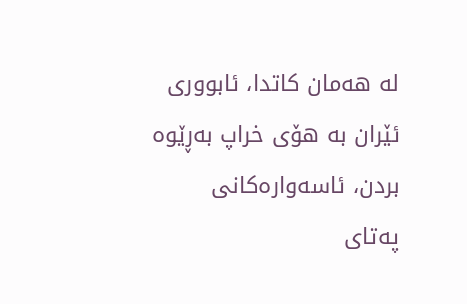لە هەمان کاتدا، ئابووری ئێران بە هۆی خراپ بەڕێوە بردن، ئاسەوارەکانی پەتای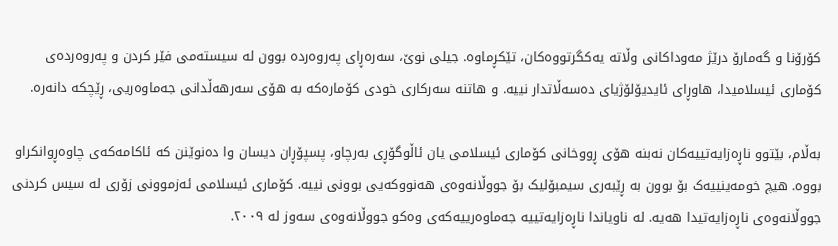کۆرۆنا و گەمارۆ درێژ مەوداکانی وڵاتە یەکگرتووەکان، تێکڕماوە. جیلی نوێ، سەرەڕای پەروەردە بوون لە سیستەمی فێر کردن و پەروەردەی کۆماری ئیسلامیدا، هاوڕای ئایدیۆلۆژیای دەسەڵاتدار نییە. و هاتنە سەرکاری خودی کۆمارەکە بە هۆی سەرهەڵدانی جەماوەریی، ڕێچکە دانەرە.

بەڵام، بێتوو ناڕەزایەتییەکان نەبنە هۆی ڕووخانی کۆماری ئیسلامی یان ئاڵوگۆڕی بەرچاو، پسپۆڕان دیسان وا دەنوێنن کە ئاکامەکەی چاوەڕوانکراو بووە. هیچ خومەینییەک بۆ بوون بە ڕێبەری سیمبۆلیک بۆ جووڵانەوەی هەنووکەیی بوونی نییە. کۆماری ئیسلامی ئەزموونی زۆری لە سیس کردنی جووڵانەوەی ناڕەزایەتیدا هەیە. لە ناویاندا ناڕەزایەتییە جەماوەرییەکەی وەکو جووڵانەوەی سەوز لە ٢٠٠٩.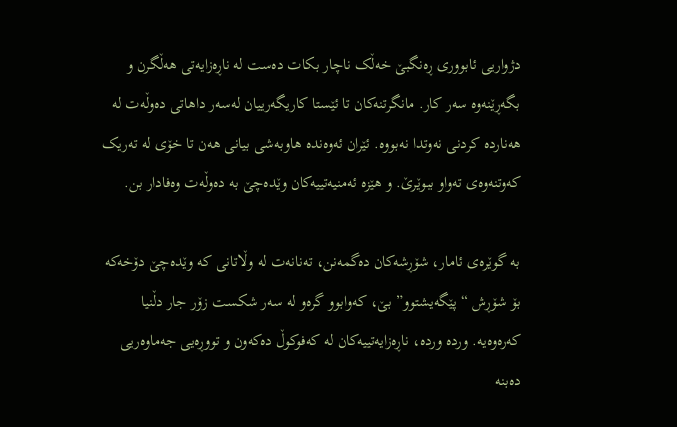دژواریی ئابووری ڕەنگبێ خەڵک ناچار بکات دەست لە ناڕەزایەتی هەڵگرن و بگەڕێنەوە سەر کار. مانگرتنەکان تا ئێستا کاریگەرییان لەسەر داهاتی دەوڵەت لە هەناردە کردنی نەوتدا نەبووە. ئێران ئەوەندە هاوبەشی بیانی هەن تا خۆی لە تەریک کەوتنەوەی تەواو ببوێرێ. و هێزە ئەمنیەتییەکان وێدەچێ بە دەوڵەت وەفادار بن.

بە گوێرەی ئامار، شۆڕشەکان دەگمەنن، تەنانەت لە وڵاتانی کە وێدەچێ دۆخەکە بۆ شۆڕش “پێگەیشتوو” بێ، کەوابوو گرەو لە سەر شکست زۆر جار دڵنیا کەرەوەیە. وردە وردە، ناڕەزایەتییەکان لە کەفوکوڵ دەکەون و تووڕەیی جەماوەریی دەبنە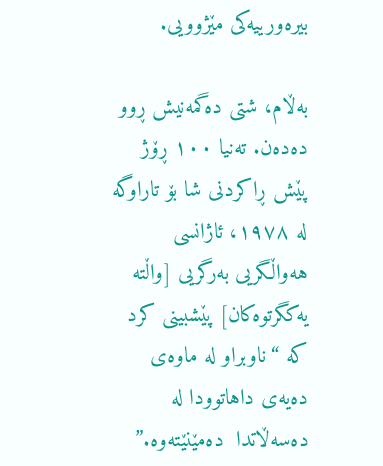بیرەورییەکی مێژوویی.

بەڵام، شتی دەگمەنیش ڕوو دەدەن. تەنیا ١٠٠ ڕۆژ پێش ڕاکردنی شا بۆ تاراوگە لە ١٩٧٨، ئاژانسی هەواڵگریی بەرگریی [واڵتە یەکگرتوەکان] پێشبینی کرد کە “ناوبراو لە ماوەی دەیەی داهاتوودا لە دەسەڵاتدا  دەمێنێتەوە.”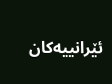ئێرانییەکان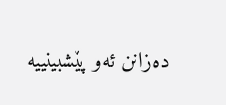دەزانن ئەو پێشبینییە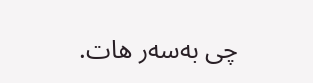چی بەسەر هات.